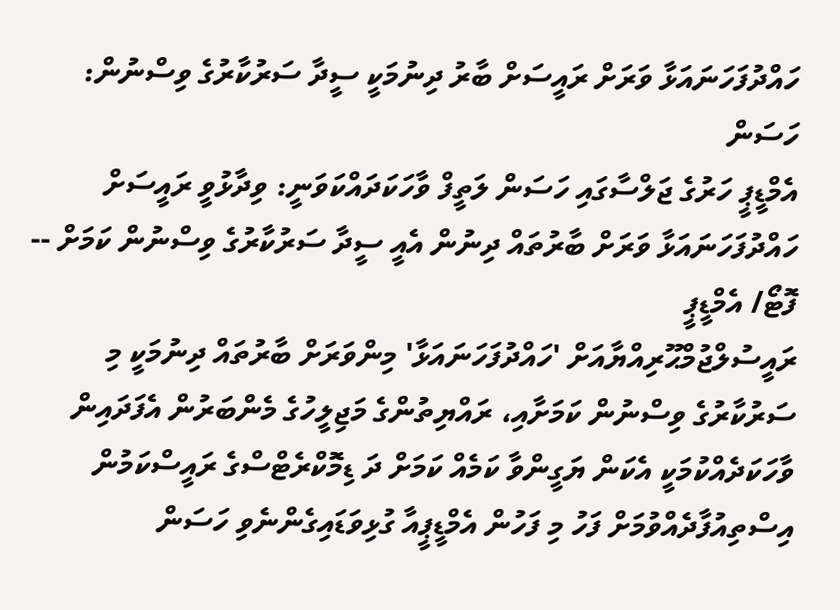ހައްދުފަހަނައަޅާ ވަރަށް ރައީސަށް ބާރު ދިނުމަކީ ސީދާ ސަރުކާރުގެ ވިސްނުން: ހަސަން
އެމްޑީޕީ ހަރުގެ ޖަލްސާގައި ހަސަން ލަތީފް ވާހަކަދައްކަވަނީ: ވިދާޅުވީ ރައީސަށް ހައްދުފަހަނައަޅާ ވަރަށް ބާރުތައް ދިނުން އެއީ ސީދާ ސަރުކާރުގެ ވިސްނުން ކަމަށް -- ފޮޓޯ/ އެމްޑީޕީ
ރައީސުލްޖުމްޙޫރިއްޔާއަށް 'ހައްދުފަހަނައަޅާ' މިންވަރަށް ބާރުތައް ދިނުމަކީ މި ސަރުކާރުގެ ވިސްނުން ކަމަށާއި، ރައްޔިތުންގެ މަޖިލީހުގެ މެންބަރުން އެފަދައިން ވާހަކަދެއްކުމަކީ އެކަން ޔަގީންވާ ކަމެއް ކަމަށް ދަ ޑިމޮކްރެޓްސްގެ ރައީސްކަމުން އިސްތިއުފާދެއްވުމަށް ފަހު މި ފަހުން އެމްޑީޕީއާ ގުޅިވަޑައިގެންނެވި ހަސަން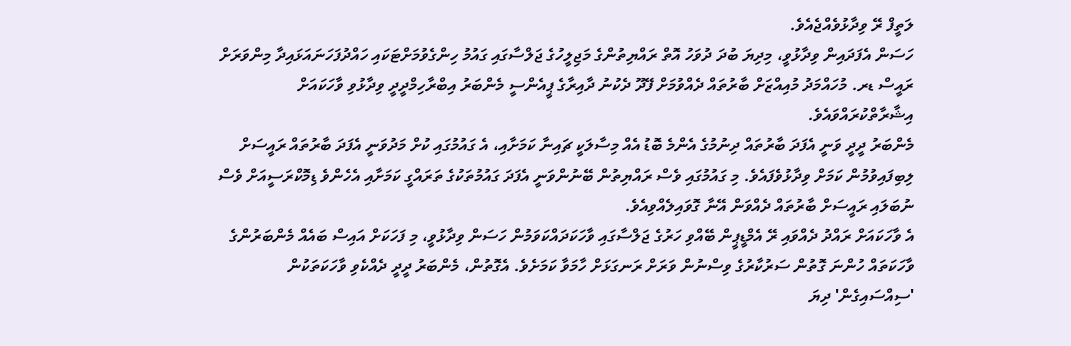ލަތީފް ރޭ ވިދާޅުވެއްޖެއެވެ.
ހަސަން އެފަދައިން ވިދާޅުވީ، މިދިޔަ ބުދަ ދުވަހު އޮތް ރައްޔިތުންގެ މަޖިލީހުގެ ޖަލްސާގައި ގައުމު ހިންގެވުމަށްޓަކައި ހައްދުފަހަނައަޅައިދާ މިންވަރަށް ރައީސް ޑރ. މުހައްމަދު މުއިއްޒަށް ބާރުތައް ދެއްވުމަށް ފޭދޫ ދެކުނު ދާއިރާގެ ޕީއެންސީ މެންބަރު އިބްރާހިމްދީދީ ވިދާޅުވި ވާހަކައަށް އިޝާރާތްކުރައްވައެވެ.
މެންބަރު ދީދީ ވަނީ އެފަދަ ބާރުތައް ދިނުމުގެ އެންމެ ބޮޑު އެއް މިސާލަކީ ޗައިނާ ކަމަށާއި، އެ ގައުމުގައި ކުށް މަދުވަނީ އެފަދަ ބާރުތައް ރައީސަށް ލިބިފައިވުމުން ކަމަށް ވިދާޅުވެފައެވެ. މި ގައުމުގައި ވެސް ރައްޔިތުން ބޭނުންވަނީ އެފަދަ ގައުމުތަކުގެ ތަރައްގީ ކަމަށާއި އެހެންވެ ޑިމޮކްރަސީއަށް ވެސް ނުބަލައި ރައީސަށް ބާރުތައް ދެއްވަން އޭނާ ގޮވައިލެއްވިއެވެ.
އެ ވާހަކައަށް ރައްދު ދެއްވައި ރޭ އެމްޑީޕީން ބޭއްވި ހަރުގެ ޖަލްސާގައި ވާހަކަދައްކަވަމުން ހަސަން ވިދާޅުވީ، މި ފަހަކަށް އައިސް ބައެއް މެންބަރުންގެ ވާހަކަތައް ހުންނަ ގޮތުން ސަރުކާރުގެ ވިސްނުން ވަރަށް ރަނގަޅަށް ހާމަވާ ކަމަށެވެ. އެގޮތުން، މެންބަރު ދީދީ ދެއްކެވި ވާހަކަތަކުން 'ސިއްސައިގެން' ދިޔަ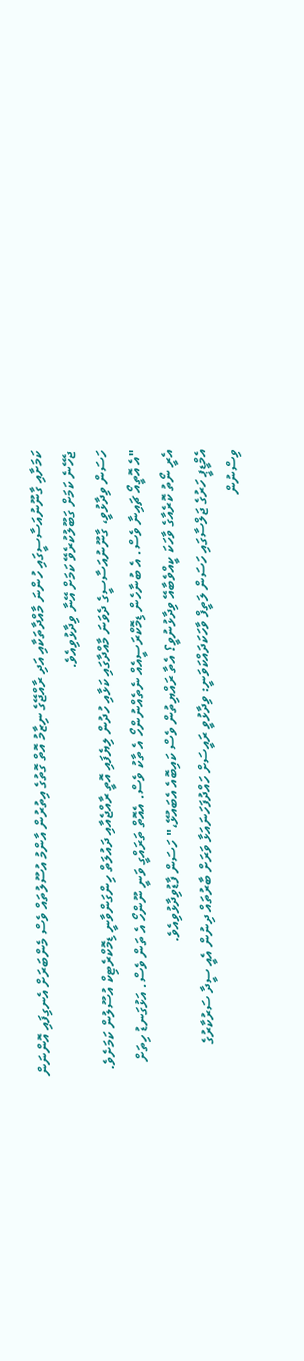ކަމަށާއި ގާނޫނުއަސާސީގައި ހުންނަ މާއްދާތަކާއި އަދި ރާއްޖޭގެ ނިޒާމު އޮތް ގޮތުގެ އިތުރުން އާންމު އުސޫލުތައް ވެސް މެންބަރަށް އެނގިފައި އޮންނަން ޖެހޭނެ ކަމަށް ގަބޫލުކުރެވޭ ކަމަށް އޭނާ ވިދާޅުވިއެވެ.
ހަސަން ވިދާޅުވީ، ގާނޫނުއަސާސީގެ ދެވަނަ މާއްދާގައި ކަޅާއި ހުދުން ލިޔެފައި އޮތީ ރާއްޖެއާއި ދައުލަތް ހިންގަންވާނީ ޑިމޮކްރެޓިކް އުސޫލުން ކަމަށެވެ.
"އެ އޮތީއޯ ޗައިނާ ވެސް. އެ ބުނާހެން ޑިމޮކްރަސީއެއް ނެތެއްނުންހޯ އެ ތާކު ވެސް. އެއޮތް ތަރައްގީ ވަނީ ނޫންހޯ އެ ތަން ވެސް. އަޅުގަނޑު ހިތަށް އެރީ ނޯތު ކޮރެއާގެ ވާހަކަ ކީއްވެބާއޭ ވިދާޅުނުވީ؟ އެތާ ރައްޔިތުން ވެސް ކައިބޮއެ އެބައުޅޭ،" ހަސަން ފާޑުވިދާޅުވިއެވެ.
އެމްޑީޕީ ހަރުގެ ޖަލްސާގައި ހަސަން ލަތީފް ވާހަކަދައްކަވަނީ: ވިދާޅުވީ ރައީސަށް ހައްދުފަހަނައަޅާ ވަރަށް ބާރުތައް ދިނުން އެއީ ސީދާ ސަރުކާރުގެ ވިސްނުން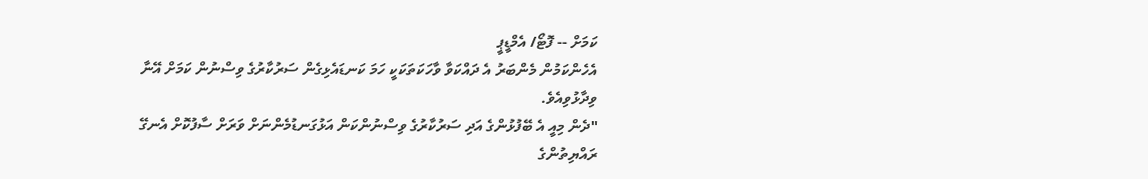ކަމަށް -- ފޮޓޯ/ އެމްޑީޕީ
އެހެންކަމުން މެންބަރު އެ ދައްކަވާ ވާހަކަތަކަކީ ހަމަ ކަނޑައެޅިގެން ސަރުކާރުގެ ވިސްނުން ކަމަށް އޭނާ ވިދާޅުވިއެވެ.
"ދެން މިއީ އެ ބޭފުޅުންގެ އަދި ސަރުކާރުގެ ވިސްނުންކަން އަޅުގަނޑުމެންނަށް ވަރަށް ސާފުކޮށް އެނގޭ ރައްޔިތުންގެ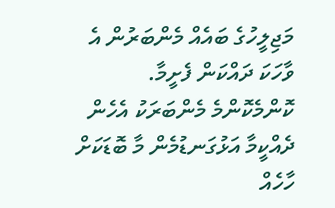މަޖިލީހުގެ ބައެއް މެންބަރުން އެ ވާހަކަ ދައްކަން ފެށީމާ. ކޮންމެކޮންމެ މެންބަރަކު އެހެން ދެއްކީމާ އަޅުގަނޑުމެން މާ ބޮޑަކަށް ހާހެއް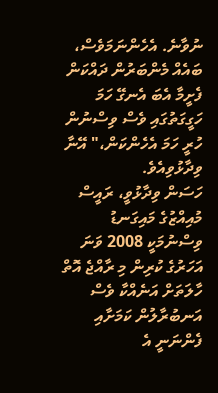ނުވާނެ. އެހެންނަމަވެސް، ބައެއް މެންބަރުން ދައްކަން ފެށީމާ އެބަ އެނގޭ ހަމަ ހަގީގަތުގައި ވެސް ވިސްނުން ހުރީ ހަމަ އެހެންކަން،" އޭނާ ވިދާޅުވިއެވެ.
ހަސަން ވިދާޅުވީ، ރައީސް މުއިއްޒުގެ މައިގަނޑު ވިސްނުމަކީ 2008 ވަނަ އަހަރުގެ ކުރިން މި ރާއްޖެ އޮތް ހާލަތަށް އަނެއްކާ ވެސް އަނބުރާލުން ކަމަށާއި ފެންނަނީ އެ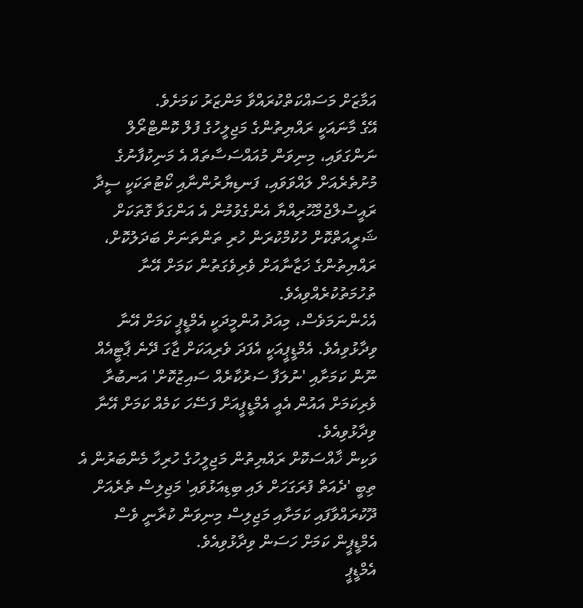އަމާޒަށް މަސައްކަތްކުރައްވާ މަންޒަރު ކަމަށެވެ.
އޭގެ މާނައަކީ ރައްޔިތުންގެ މަޖިލީހުގެ ފުލް ކޮންޓްރޯލް ނަންގަވައި، މިނިވަން މުއައްސަސާތައް އެ މަނިކުފާނުގެ މުށުތެރެއަށް ލައްވަވައި، ފަނޑިޔާރުންނާއި ކޯޓުތަކަކީ ސީދާ ރައީސުލްޖުމްޙޫރިއްޔާ އެންގެވުމުން އެ އަންގަވާ ގޮތަކަށް ޝަރީއަތްކޮށް ހުކުމްކުރަން ހުރި ތަންތަނަށް ބަދަލުކޮށް، ރައްޔިތުންގެ ޚަޒާނާއަށް ވެރިވެގަތުން ކަމަށް އޭނާ ތުހުމަތުކުރެއްވިއެވެ.
އެހެންނަމަވެސް، މިއަދު އުންމީދަކީ އެމްޑީޕީ ކަމަށް އޭނާ ވިދާޅުވިއެވެ. އެމްޑީޕީއަކީ އެފަދަ ވެރިއަކަށް ޖާގަ ދޭނެ ޕާޓީއެއް ނޫން ކަމަށާއި 'ނުލަފާ ސަރުކާރެއް ސައިޒުކޮށް' އަނބުރާ ވެރިކަމަށް އައުން އެއީ އެމްޑީޕީއަށް ފަސޭހަ ކަމެއް ކަމަށް އޭނާ ވިދާޅުވިއެވެ.
ވަކިން ޚާއްސަކޮށް ރައްޔިތުން މަޖިލީހުގެ ހުރިހާ މެންބަރުން އެ ތިބީ 'ދެއަތް ފުރަގަހަށް ލައި ބިޑިއަޅުވައި' މަޖިލިސް ތެރެއަށް ދޫކުރައްވާފައި ކަމަށާއި މަޖިލިސް މިނިވަން ކުރާނީ ވެސް އެމްޑީޕީން ކަމަށް ހަސަން ވިދާޅުވިއެވެ.
އެމްޑީޕީ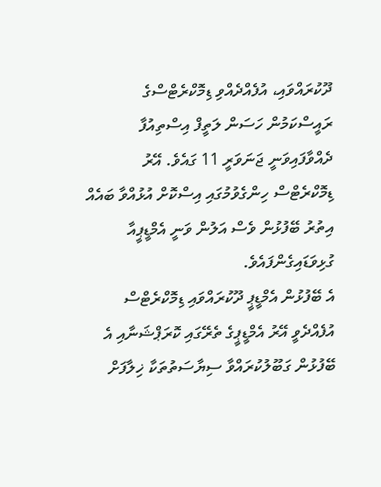ދޫކުރައްވައި، އުފެއްދެއްވި ޑިމޮކްރެޓްސްގެ ރައީސްކަމުން ހަސަން ލަތީފް އިސްތިއުފާ ދެއްވާފައިވަނީ ޖަނަވަރީ 11 ގައެވެ. އޭރު ޑިމޮކްރެޓްސް ހިންގެވުމުގައި އިސްކޮށް އުޅުއްވާ ބައެއް އިތުރު ބޭފުޅުން ވެސް އަލުން ވަނީ އެމްޑީޕީއާ ގުޅިވަޑައިގެންފައެވެ.
އެ ބޭފުޅުން އެމްޑީޕީ ދޫކުރައްވައި ޑިމޮކްރެޓްސް އުފެއްދެވީ އޭރު އެމްޑީޕީގެ ތެރޭގައި ކޮރަޕްޝަނާއި އެ ބޭފުޅުން ގަބޫލުކުރައްވާ ސިޔާސަތުތަކާ ޚިލާފަށް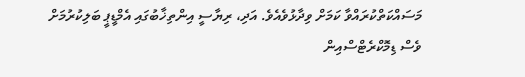މަސައްކަތްކުރައްވާ ކަމަށް ވިދާޅުވެއެވެ. އަދި، ރިޔާސީ އިންތިޚާބުގައި އެމްޑީޕީ ބަލިކުރުމަށް ވެސް ޑިމޮކްރެޓްސްއިން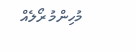މުހިންމު ރޯލެއް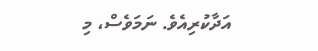އަދާކުރިއެވެ. ނަމަވެސް، މި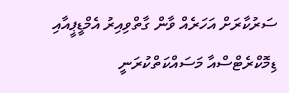ސަރުކާރަށް އަހަރެއް ވާން ގާތްވިއިރު އެމްޑީޕީއާއި ޑިމޮކްރެޓްސްއާ މަސައްކަތްކުރަނީ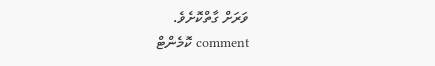ވަރަށް ގާތްކޮށެވެ.
comment ކޮމެންޓް